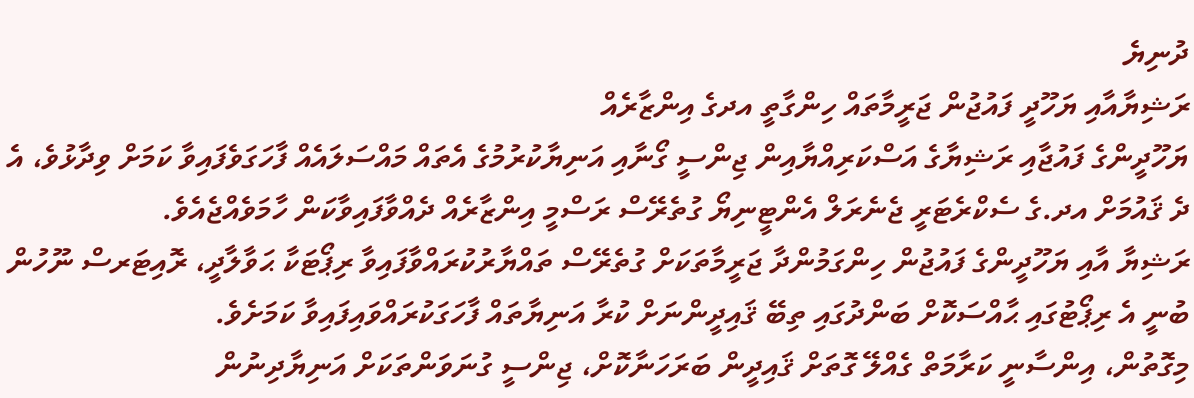ދުނިޔެ
ރަޝިޔާއާއި ޔަހޫދީ ފައުޖުން ޖަރީމާތައް ހިންގާތީ އދގެ އިންޒާރެއް
ޔަހޫދީންގެ ފައުޖާއި ރަޝިޔާގެ އަސްކަރިއްޔާއިން ޖިންސީ ގޯނާއި އަނިޔާކުރުމުގެ އެތައް މައްސަލައެއް ފާހަގަވެފައިވާ ކަމަށް ވިދާޅުވެ، އެ ދެ ޤައުމަށް އދ.ގެ ސެކްރެޓަރީ ޖެނެރަލް އެންޓީނިޔޯ ގުތެރޭސް ރަސްމީ އިންޒާރެއް ދެއްވާފައިވާކަން ހާމަވެއްޖެއެވެ.
ރަޝިޔާ އާއި ޔަހޫދީންގެ ފައުޖުން ހިންގަމުންދާ ޖަރީމާތަކަށް ގުތެރޭސް ތައްޔާރުކުރައްވާފައިވާ ރިޕޯޓަކާ ޙަވާލާދީ، ރޮއިޓަރސް ނޫހުން ބުނީ އެ ރިޕޯޓުގައި ޙާއްސަކޮށް ބަންދުގައި ތިބޭ ޤައިދީންނަށް ކުރާ އަނިޔާތައް ފާހަގަކުރައްވައިފައިވާ ކަމަށެވެ.
މިގޮތުން، އިންސާނީ ކަރާމަތް ގެއްލޭ ގޮތަށް ޤައިދީން ބަރަހަނާކޮށް، ޖިންސީ ގުނަވަންތަކަށް އަނިޔާދިނުން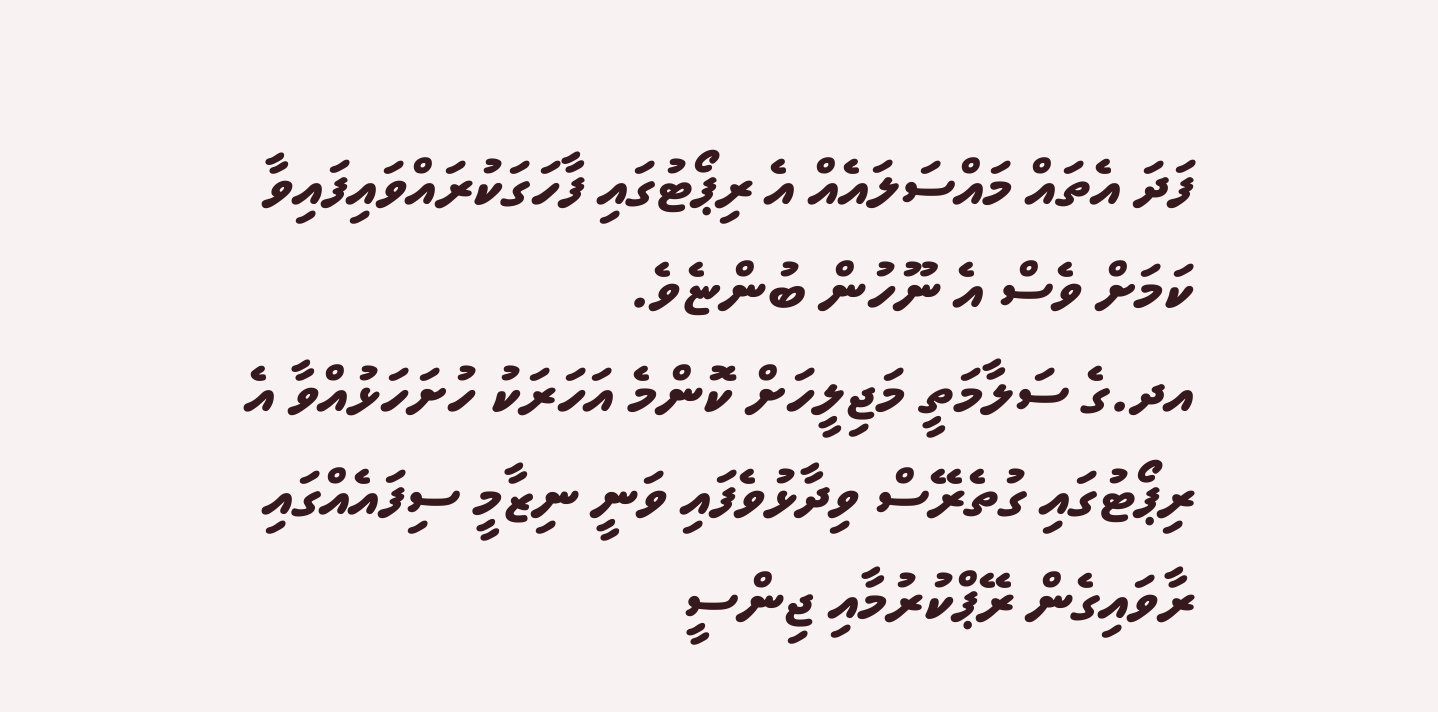ފަދަ އެތައް މައްސަލައެއް އެ ރިޕޯޓުގައި ފާހަގަކުރައްވައިފައިވާ ކަމަށް ވެސް އެ ނޫހުން ބުންޏެވެ.
އދ.ގެ ސަލާމަތީ މަޖިލީހަށް ކޮންމެ އަހަރަކު ހުށަހަޅުއްވާ އެ ރިޕޯޓުގައި ގުތެރޭސް ވިދާޅުވެފައި ވަނީ ނިޒާމީ ސިފައެއްގައި ރާވައިގެން ރޭޕްކުރުމާއި ޖިންސީ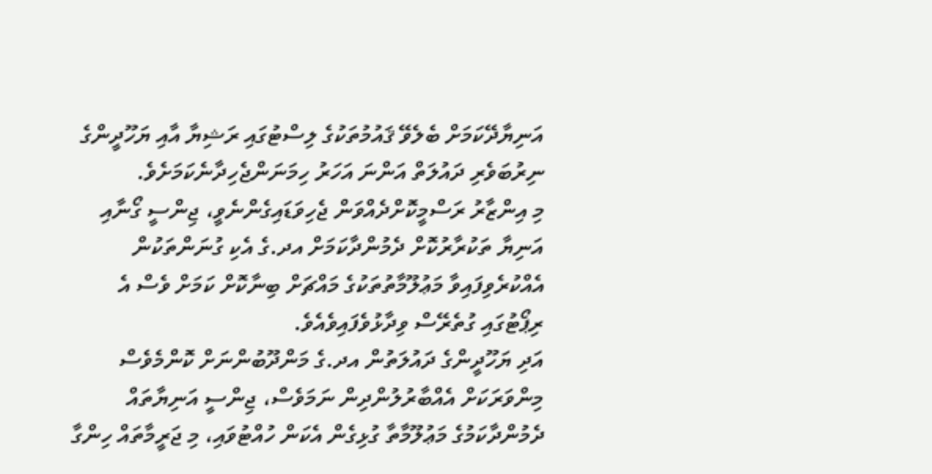އަނިޔާދޭކަމަށް ބެލެވޭ ޤައުމުތަކުގެ ލިސްޓުގައި ރަޝިޔާ އާއި ޔަހޫދީންގެ ނިރުބަވެރި ދައުލަތް އަންނަ އަހަރު ހިމަނަންޖެހިދާނެކަމަށެވެ.
މި އިންޒާރު ރަސްމީކޮށްދެއްވަން ޖެހިވަޑައިގެންނެވީ، ޖިންސީ ގޯނާއި އަނިޔާ ތަކުރާރުކޮށް ދެމުންދާކަމަށް އދ.ގެ އެކި ގުނަންތަކުން އެއްކުރެވިފައިވާ މަޢުލޫމާތުތަކުގެ މައްޗަށް ބިނާކޮށް ކަމަށް ވެސް އެ ރިޕޯޓުގައި ގުތެރޭސް ވިދާޅުވެފައިވެއެވެ.
އަދި ޔަހޫދީންގެ ދައުލަތުން އދ.ގެ މަންދޫބުންނަށް ކޮންމެވެސް މިންވަރަކަށް އެއްބާރުލުންދިން ނަމަވެސް، ޖިންސީ އަނިޔާތައް ދެމުންދާކަމުގެ މަޢުލޫމާތާ ގުޅިގެން އެކަން ހުއްޓުވައި، މި ޖަރީމާތައް ހިންގާ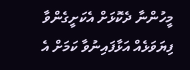މީހުންނާ ދެކޮޅަށް އެކަށީގެންވާ ފިޔަވަޅެއް އަޅާފައިނުވާ ކަމަށް އެ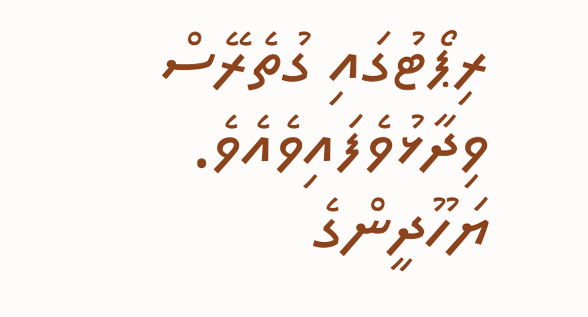ރިޕޯޓުގައި ގުތެރޭސް ވިދާޅުވެފައިވެއެވެ.
ޔަހޫދީންގެ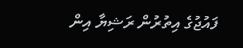ފައުޖުގެ އިތުރުން ރަޝިޔާ އިން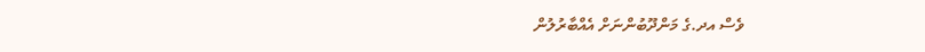ވެސް އދ.ގެ މަންދޫބުންނަށް އެއްބާރުލުން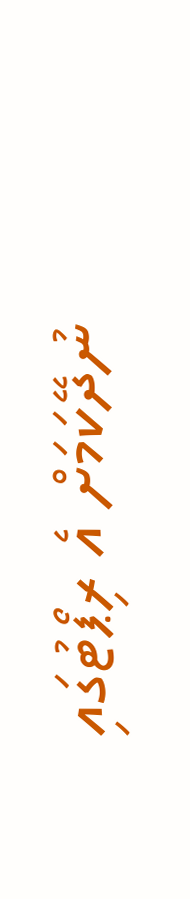ނުދޭކަމަށް އެ ރިޕޯޓުގައި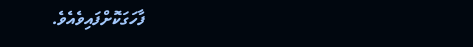ފާހަގަކޮށްފައިވެއެވެ.